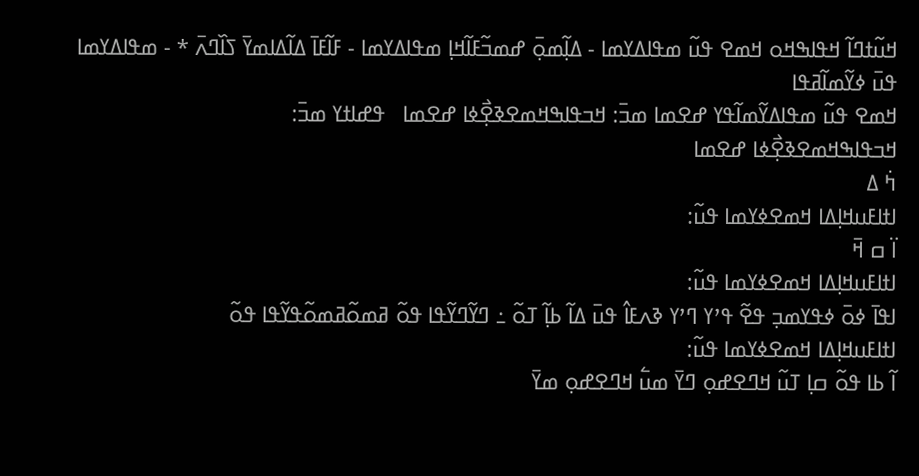ߞߎ߬ߙߣߊ߬ ߞߟߊߒߞߋ ߞߘߐ ߟߎ߬ ߘߟߊߡߌߘߊ - ߡߊ߲߬ߘߋ߲߫ ߝߘߏ߬ߓߊ߬ߞߊ߲ ߘߟߊߡߌߘߊ - ߓߊ߬ߓߊ߫ ߡߊ߬ߡߊߘߌ߫ ߖߊ߰ߣߍ߫ * - ߘߟߊߡߌߘߊ ߟߎ߫ ߦߌ߬ߘߊ߬ߥߟߊ
ߞߘߐ ߟߎ߬ ߘߟߊߡߌ߬ߘߊ߬ߟߌ ߝߐߘߊ ߘߏ߫: ߞߏߟߊߒߞߘߐߢߐ߲߯ߦߊ ߝߐߘߊ   ߟߝߊߙߌ ߘߏ߫:
ߞߏߟߊߒߞߘߐߢߐ߲߯ߦߊ ߝߐߘߊ
ߤ߭ ߡ
ߊߙߊߓߎߞߊ߲ߡߊ ߞߘߐߦߌߘߊ ߟߎ߬:
ߊ߳ ߛ ߞ߫
ߊߙߊߓߎߞߊ߲ߡߊ ߞߘߐߦߌߘߊ ߟߎ߬:
ߊߟߊ߫ ߦߋ߫ ߦߟߌߘߏ߲ ߟߐ߬ ߟߴߌ ߣߴߌ ߢߍߓߊ߮ ߟߎ߫ ߡߊ߬ ߕߊ߲߬ ߠߋ߬ ߸ ߣߌ߬ߣߌ߬ߟߊ ߟߋ߬ ߥߘߋ߬ߥߘߋ߬ߟߌ߬ߟߊ ߟߋ߬
ߊߙߊߓߎߞߊ߲ߡߊ ߞߘߐߦߌߘߊ ߟߎ߬:
ߊ߬ ߕߊ ߟߋ߬ ߛߊ߲ ߠߎ߬ ߞߣߐߝߋ߲ ߣߌ߫ ߘߎ߱ ߞߣߐߝߋ߲ ߘߌ߫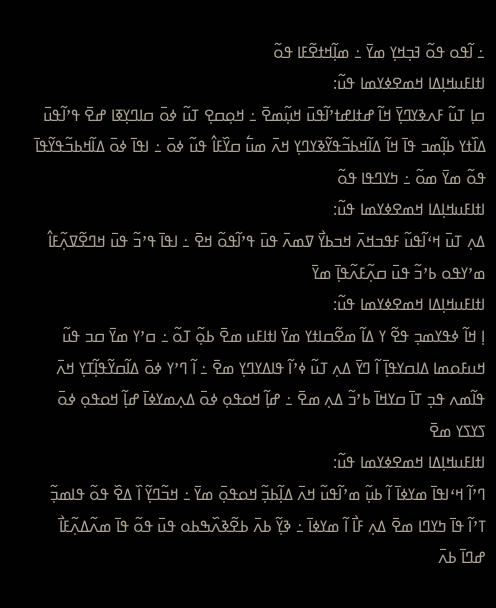߸ ߊ߬ߟߋ ߟߋ߬ ߔߏ߲ߞߌ߲ ߘߌ߫ ߸ ߘߊ߲߬ߞߙߐ߬ߓߊ ߟߋ߬
ߊߙߊߓߎߞߊ߲ߡߊ ߞߘߐߦߌߘߊ ߟߎ߬:
ߛߊ߲ ߠߎ߬ ߓߍߢߌߣߌ߲߫ ߞߊ߬ ߝߙߊߝߙߴߊ߬ߟߎ߫ ߞߎ߲߬ߘߐ߫ ߸ ߞߋ߲ߛߐ߲ ߠߎ߬ ߦߋ߫ ߛߊߣߌ߲ߧߊ ߝߐ߫ ߟߴߊ߬ߟߎ߫ ߡߊ߰ߙߌ ߕߊ߲߬ߘߏ ߟߊ߫ ߞߊ߬ ߡߊ߬ߞߕߏ߬ߟߌ߬ߢߌߣߌ߲ ߞߍ߫ ߘߎ߱ ߛߌ߰ߓߊ߮ ߟߎ߬ ߦߋ߫ ߸ ߊߟߊ߫ ߦߋ߫ ߡߊ߬ߞߕߏ߬ߟߌ߬ߟߊ߫ ߟߋ߬ ߘߌ߫ ߘߋ߬ ߸ ߤߌߣߟߊ ߟߋ߬
ߊߙߊߓߎߞߊ߲ߡߊ ߞߘߐߦߌߘߊ ߟߎ߬:
ߡߍ߲ ߠߎ߫ ߞߵߊ߬ߟߎ߬ ߓߟߏߞߍ߫ ߞߏߕߌ߯ ߜߘߍ߫ ߟߎ߫ ߟߴߊ߬ߟߋ߬ ߞߐ߫ ߸ ߊߟߊ߫ ߟߴߏ߬ ߟߎ߫ ߞߣߐ߬ߜߍ߲߬ߓߊ߮ ߘߴߌߟߋ ߕߴߏ߬ ߟߎ߫ ߛߍ߲߬ߓߍ߬ߟߊ߲߫ ߘߌ߫
ߊߙߊߓߎߞߊ߲ߡߊ ߞߘߐߦߌߘߊ ߟߎ߬:
ߊ߲ ߞߊ߬ ߦߟߌߘߏ߲ ߟߐ߬ ߌ ߡߊ߬ ߘߐ߬ߛߊߙߌ ߘߌ߫ ߊߙߊߓߎ ߘߐ߫ ߕߋ߲߬ ߠߋ߬ ߸ ߛߴߌ ߘߌ߫ ߛߏ ߟߎ߬ ߞߎߓߋߘߊ ߡߊߛߌߟߊ߲߫ ߊ߬ ߣߌ߫ ߡߍ߲ ߠߎ߬ ߦߴߊ߬ ߟߊߡߌߣߌ߲ ߘߐ߫ ߸ ߊ߬ ߣߴߌ ߦߋ߫ ߡߊ߬ߛߌ߬ߟߊ߲߬ߠߌ߲ ߞߍ߫ ߟߊ߬ߘߍ ߟߏ߲ ߠߊ߫ ߛߌߞߊ߫ ߕߴߏ߬ ߡߍ߲ ߘߐ߫ ߸ ߝߊ߲߬ ߞߋߟߋ߲ ߦߋ߫ ߡߍ߲ߘߌߦߊ߫ ߝߊ߲߬ ߞߋߟߋ߲ ߦߋ߫ ߖߌߖߌ ߘߐ߫
ߊߙߊߓߎߞߊ߲ߡߊ ߞߘߐߦߌߘߊ ߟߎ߬:
ߣߴߊ߬ ߞߵߊߟߊ߫ ߘߌߦߊ߫ ߊ߬ ߕߎ߲߬ ߘߴߊ߬ߟߎ߬ ߞߍ߫ ߡߊ߲߬ߕߏ߲߬ ߞߋߟߋ߲߫ ߘߌ߫ ߸ ߞߏ߬ߣߌ߲߬ ߊ߰ ߡߐ߰ ߟߋ߬ ߟߊߘߏ߲߬ ߠߴߊ߬ ߟߊ߫ ߤߌߣߊ ߘߐ߫ ߡߍ߲ ߓߊ߯ ߊ߬ ߘߌߦߊ߫ ߸ ߢߌ߲߬ ߕߍ߫ ߕߐ߬ߢߍ߰ߒߕߋ ߟߎ߫ ߟߋ߬ ߟߊ߫ ߘߍ߬ߡߍ߲߬ߓߊ߯ ߝߣߊ߫ ߕߍ߫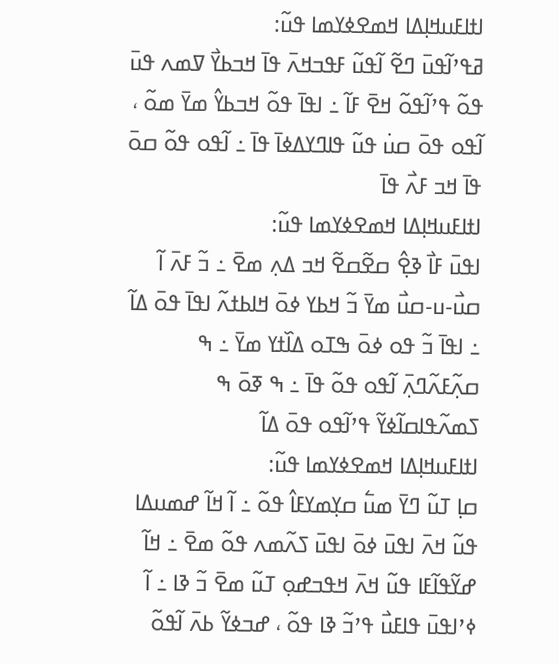ߊߙߊߓߎߞߊ߲ߡߊ ߞߘߐߦߌߘߊ ߟߎ߬:
ߥߟߴߊ߬ߟߎ߫ ߣߐ߬ ߊ߬ߟߎ߬ ߓߟߏߞߍ߫ ߟߊ߫ ߞߏߕߌ߯ ߜߘߍ ߟߎ߫ ߟߋ߬ ߟߴߊ߬ߟߋ߬ ߞߐ߫ ߓߊ߬ ߸ ߊߟߊ߫ ߟߋ߬ ߞߏߕߌ߮ ߘߌ߫ ߘߋ߬ ، ߊ߬ߟߋ ߟߋ߫ ߛߎ߭ ߟߎ߬ ߟߊߣߌߡߦߊ߫ ߟߊ߫ ߸ ߊ߬ߟߋ ߟߋ߬ ߛߋ߫ ߟߊ߫ ߞߏ ߓߍ߯ ߟߊ߫
ߊߙߊߓߎߞߊ߲ߡߊ ߞߘߐߦߌߘߊ ߟߎ߬:
ߊߟߎ߫ ߓߊ߯ ߢߐ߲߮ ߛߐ߬ߛߐ߬ ߞߏ ߡߍ߲ ߘߐ߫ ߸ ߏ߬ ߓߍ߫ ߊ߬ ߛߎ߯-ߎ-ߛߎ߯ ߘߌ߫ ߏ߬ ߞߕߌ ߦߋ߫ ߞߊߕߙߍ߬ ߊߟߊ߫ ߟߋ߫ ߡߊ߬ ߸ ߊߟߊ߫ ߏ߬ ߟߋ ߦߋ߫ ߒߠߋ ߡߊ߰ߙߌ ߘߌ߫ ߸ ߒ ߛߍ߲߬ߓߍ߬ߣߍ߲߫ ߊ߬ߟߋ ߟߋ߬ ߟߊ߫ ߸ ߒ ߧߋ߫ ߒ ߖߘߍ߬ߟߊߛߊ߬ߦߌ߬ ߟߴߊ߬ߟߋ ߟߋ߫ ߡߊ߬
ߊߙߊߓߎߞߊ߲ߡߊ ߞߘߐߦߌߘߊ ߟߎ߬:
ߛߊ߲ ߠߎ߬ ߣߌ߫ ߘߎ߱ ߛߌ߲ߘߌߓߊ߮ ߟߋ߬ ߸ ߊ߬ ߞߊ߬ ߝߘߎߡߊ ߟߎ߬ ߞߍ߫ ߊߟߎ߫ ߦߋ߫ ߊߟߎ߫ ߖߍ߬ߘߍ ߟߋ߬ ߘߐ߫ ߸ ߞߊ߬ ߝߌ߬ߟߊ߬ߓߊ ߟߎ߬ ߞߍ߫ ߞߟߏߝߋ߲ ߠߎ߬ ߘߐ߫ ߏ߬ ߢߊ ߸ ߊ߬ ߦߴߊߟߎ߫ ߟߊߓߎ߯ ߟߴߏ߬ ߢߊ ߟߋ߬ ، ߝߏߦߌ߬ ߕߍ߫ ߊ߬ߟߋ߬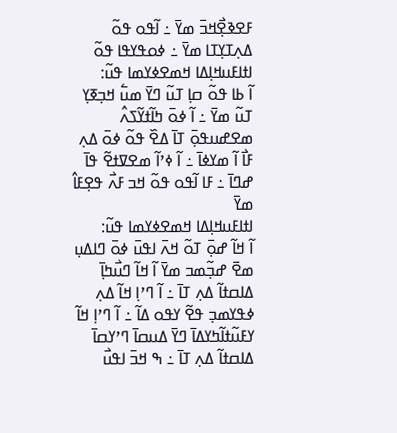ߓߐߢߐ߲߯ߞߏ߫ ߘߌ߫ ߸ ߊ߬ߟߋ ߟߋ߬ ߡߍ߲ߠߌ߲ߠߊ ߘߌ߫ ߸ ߦߋߟߌߟߊ ߟߋ߬
ߊߙߊߓߎߞߊ߲ߡߊ ߞߘߐߦߌߘߊ ߟߎ߬:
ߊ߬ ߕߊ ߟߋ߬ ߛߊ߲ ߠߎ߬ ߣߌ߫ ߘߎ߱ ߞߏ߲ߧߌ߲ ߠߎ߬ ߘߌ߫ ߸ ߊ߬ ߦߋ߫ ߤߊ߬ߙߌ߬ߖߍ߮ ߘߐߝߎߟߋ߲߫ ߠߊ߫ ߡߐ߰ ߟߋ߬ ߦߋ߫ ߡߍ߲ ߓߊ߯ ߊ߬ ߘߌߦߊ߫ ߸ ߊ߬ ߦߴߊ߬ ߘߐߜߙߐ߬ ߟߊ߫ ߝߣߊ߫ ߸ ߓߊ ߊ߬ߟߋ ߟߋ߬ ߞߏ ߓߍ߯ ߟߐ߲ߓߊ߮ ߘߌ߫
ߊߙߊߓߎߞߊ߲ߡߊ ߞߘߐߦߌߘߊ ߟߎ߬:
ߊ߬ ߞߊ߬ ߝߋ߲߫ ߠߋ߬ ߞߍ߫ ߊߟߎ߫ ߦߋ߫ ߣߊߡߎ߲ ߘߐ߫ ߝߏ߲߬ߘߏ ߘߌ߫ ߊ߬ ߞߊ߬ ߣߎ߯ߤߊ߲߫ ߡߊߛߙߊ߬ ߡߍ߲ ߠߊ߫ ߸ ߊ߬ ߣߴߊ߲ ߞߊ߬ ߡߍ߲ ߦߟߌߘߏ߲ ߟߐ߬ ߌߟߋ ߡߊ߬ ߸ ߊ߬ ߣߴߊ߲ ߞߊ߬ ߌߓߎ߬ߙߊ߬ߤߌߡߊ߫ ߣߌ߫ ߡߎߛߊ߫ ߣߴߌߛߊ߫ ߡߊߛߙߊ߬ ߡߍ߲ ߠߊ߫ ߸ ߒ ߞߏ߫ ߊߟߎ߯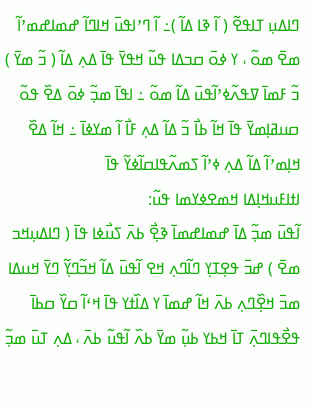ߣߊߡߎ߲ ߠߊߟߐ߬ ( ߊ߬ ߢߊ ߡߊ߬ )߸ ߊ߬ ߣߴߊߟߎ߫ ߞߊߣߊ߬ ߝߘߊߝߘߴߊ߬ ߘߐ߫ ߘߋ߬ ، ߌ ߦߋ߫ ߛߏߡߊ ߟߎ߬ ߞߟߌ߫ ߟߊ߫ ߡߍ߲ ߡߊ߬ ( ߏ߬ ߘߌ߫ ) ߏ߬ ߓߘߊ߫ ߜߟߍ߬ߦߴߊ߬ߟߎ߫ ߡߊ߬ ߘߋ߬ ߸ ߊߟߊ߫ ߘߏ߲߬ ߦߋ߫ ߡߐ߰ ߟߋ߬ ߛߎߥߊ߲ߘߌ߫ ߟߊ߫ ߞߊ߬ ߕߊ߯ ߏ߬ ߡߊ߬ ߡߍ߲ ߓߊ߯ ߊ߬ ߘߌߦߊ߫ ߸ ߞߊ߬ ߡߐ߰ ߞߊ߲ߘߴߊ߬ ߡߊ߬ ߡߍ߲ ߦߴߊ߬ ߖߘߍ߬ߟߊߛߊ߬ߦߌ߬ ߟߊ߫
ߊߙߊߓߎߞߊ߲ߡߊ ߞߘߐߦߌߘߊ ߟߎ߬:
ߊ߬ߟߎ߫ ߘߏ߲߬ ߡߊ߫ ߝߘߊߝߘߊ߫ ߢߐ߲߯ ߕߍ߫ ߖߎ߯ߦߊ ߟߊ߫ ( ߣߊߡߎ߲ߞߏ ߘߐ߫ ) ߝߏ߫ ߟߐ߲ߠߌ߲ ߣߊ߬ߣߍ߲ ߞߐ ߊ߬ߟߎ߫ ߡߊ߬ ߞߏ߬ߣߌ߲߬ ߣߌ߫ ߞߎߡߊ ߘߏ߫ ߞߐ߲߰ߣߍ߲ ߕߍ߫ ߞߊ߬ ߝߘߊ߫ ߌ ߡߊ߰ߙߌ ߟߊ߫ ߞߵߊ߬ ߛߌ߰ ߛߕߊ߫ ߟߐ߯ߟߊߣߍ߲߫ ߠߊ߫ ߞߕߌ ߕߎ߲߬ ߘߌ߫ ߕߍ߰ ߊ߬ߟߎ߬ ߕߍ߫ ، ߡߍ߲ ߠߎ߫ ߘߏ߲߬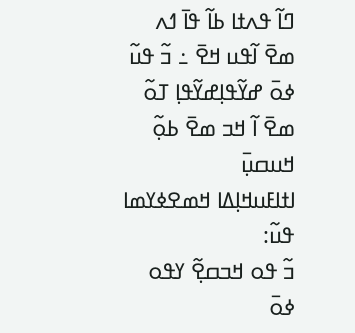ߣߊ߬ ߟߍߙߊ ߕߊ߬ ߟߊ߫ ߗߍ ߘߐ߫ ߊ߬ߟߎ ߞߐ߫ ߸ ߏ߬ ߟߎ߬ ߦߋ߫ ߝߌ߬ߟߊ߲ߝߌ߬ߟߊ߲ ߠߋ߬ ߘߐ߫ ߊ߬ ߞߏ ߘߐ߫ ߕߋ߲߬ ߞߎߛߎ߲߫
ߊߙߊߓߎߞߊ߲ߡߊ ߞߘߐߦߌߘߊ ߟߎ߬:
ߏ߬ ߟߋ ߞߏߛߐ߲߬ ߌߟߋ ߦߋ߫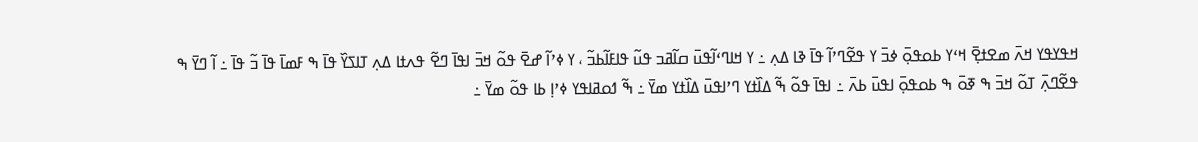ߞߟߌߟߌ ߞߍ߫ ߘߐߙߐ߲߫ ߞߵߌ ߕߋߟߋ߲߫ ߦߏ߫ ߌ ߟߐ߬ߣߴߊ߬ ߟߊ߫ ߢߊ ߡߍ߲ ߸ ߌ ߞߊߣߵߊ߬ߟߎ߫ ߛߊ߬ߥߏ ߟߎ߬ ߟߊߓߊ߬ߕߏ߬ ، ߌ ߦߴߊ߬ ߝߐ߫ ߟߋ߬ ߞߏ߫ ߊߟߊ߫ ߣߐ߬ ߟߍߙߊ ߡߍ߲ ߠߊߖߌ߰ ߟߊ߫ ߒ ߓߘߊ߫ ߟߊ߫ ߏ߬ ߟߊ߫ ߸ ߊ߬ ߣߌ߫ ߒ ߟߐ߬ߣߍ߲߫ ߠߋ߬ ߞߏ߫ ߒ ߧߋ߫ ߒ ߕߋߟߋ߲߫ ߊߟߎ߫ ߕߍ߫ ߸ ߊߟߊ߫ ߟߋ߬ ߒ߬ ߡߊ߰ߙߌ ߣߴߊߟߎ߫ ߡߊ߰ߙߌ ߘߌ߫ ߸ ߒ߬ ߗߋߥߊߟߌ ߦߴߊ߲ ߕߊ ߟߋ߬ ߘߌ߫ ߸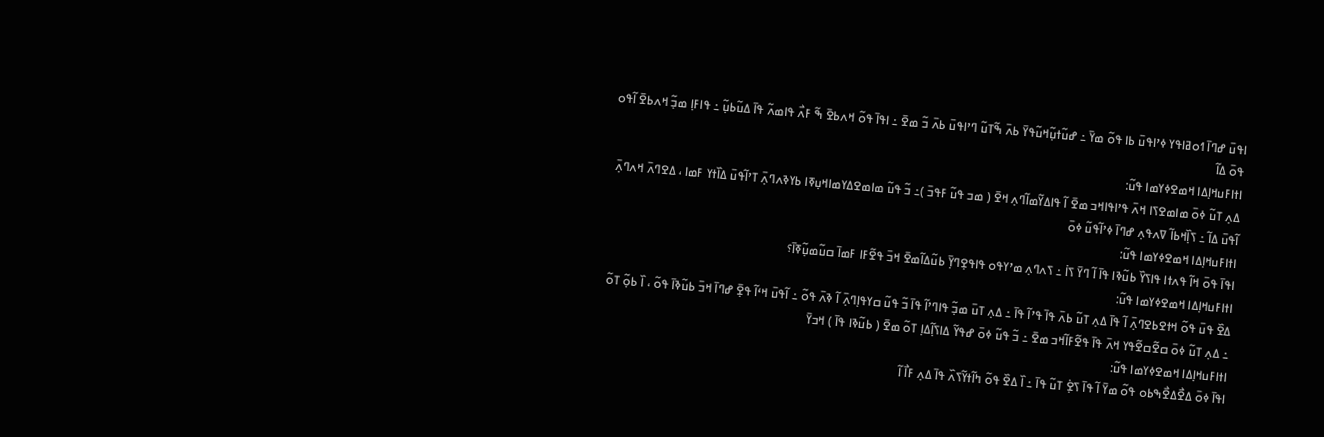ߊߟߎ߫ ߝߣߊ߫ ߗߋߥߊߟߌ ߦߴߊߟߎ߫ ߕߊ ߟߋ߬ ߘߌ߫ ߸ ߝߎ߬ߙߎ߲߬ߞߎ߬ߟߌ߫ ߕߍ߫ ߒ߬ߠߎ߬ ߣߴߊߟߎ߫ ߕߍ߫ ߏ߬ ߘߐ߫ ߸ ߊߟߊ߫ ߟߋ߬ ߞߍߕߐ߫ ߒ߬ ߓߍ߯ ߟߊߘߍ߬ ߟߊ߫ ߡߎ߬ߕߎ߲߬ ߸ ߟߊߓߊ߲ ߘߏ߲߬ ߞߍߕߐ߫ ߊ߬ߟߋ ߟߋ߫ ߡߊ߬
ߊߙߊߓߎߞߊ߲ߡߊ ߞߘߐߦߌߘߊ ߟߎ߬:
ߡߍ߲ ߠߎ߬ ߦߋ߫ ߘߊߘߐߖߊ ߞߍ߫ ߟߴߊߟߊߞߏ ߘߐ߫ ߊ߬ ߟߊߡߌ߬ߘߊ߬ߣߍ߲ ߞߐ߫ ( ߘߏ ߟߎ߬ ߓߟߏ߫ )߸ ߏ߬ ߟߎ߬ ߘߊߘߐߡߌߘߊߞߎ߲ߧߊ ߕߌߢߍߣߍ߲߫ ߠߴߊ߬ߟߎ߫ ߡߊ߰ߙߌ ߓߘߊ ، ߡߐߣߍ߫ ߞߍߣߍ߲߫ ߊ߬ߟߎ߫ ߡߊ߬ ߸ ߖߊ߲߰ߞߕߊ߬ ߜߍߟߍ߲ ߝߣߊ߫ ߦߴߊ߬ߟߎ߬ ߦߋ߫
ߊߙߊߓߎߞߊ߲ߡߊ ߞߘߐߦߌߘߊ ߟߎ߬:
ߊߟߊ߫ ߟߋ߫ ߞߊ߬ ߟߍߙߊ ߟߊߖߌ߰ ߕߎ߬ߢߊ ߟߊ߫ ߊ߬ ߣߌ߫ ߖߊ߭ ߸ ߖߍߣߍ߲ ߘߴߌߟߋ ߟߊߟߐ߲ߣߌ߲߫ ߕߎ߬ߡߊ߬ߘߐ߫ ߞߏ߫ ߟߐ߬ߓߊ ߓߘߊ߫ ߛߎ߬ߘߎ߲߬ߧߊ߫؟
ߊߙߊߓߎߞߊ߲ߡߊ ߞߘߐߦߌߘߊ ߟߎ߬:
ߡߐ߰ ߟߎ߫ ߟߋ߬ ߞߙߐߕߐߣߍ߲߫ ߊ߬ ߟߊ߫ ߡߍ߲ ߠߎ߬ ߕߍ߫ ߟߊ߫ ߟߴߊ߬ ߟߊ߫ ߸ ߡߍ߲ ߠߎ߫ ߘߏ߲߬ ߟߊߣߴߊ߬ ߟߊ߫ ߏ߬ ߟߎ߬ ߛߌߟߊ߲ߣߍ߲߫ ߊ߬ ߢߍ߫ ߟߋ߬ ߸ ߊ߬ߟߎ߫ ߞߵߊ߬ ߟߐ߲߫ ߝߣߊ߫ ߞߏ߫ ߕߎ߬ߢߊ߫ ߟߋ߬ ، ߊ߰ ߕߋ߲߬ ߠߋ߬ ߸ ߡߍ߲ ߠߎ߬ ߦߋ߫ ߛߐ߬ߛߐ߬ߟߌ ߞߍ߫ ߟߊ߫ ߟߐ߬ߓߊ߬ߞߏ ߘߐ߫ ߸ ߏ߬ ߟߎ߬ ߦߋ߫ ߝߟߌ߬ ߡߊߖߊ߲߬ߡߊ߲ ߠߋ߬ ߘߐ߫ ( ߕߎ߬ߢߊ ߟߊ߫ ) ߞߏߌ߫
ߊߙߊߓߎߞߊ߲ߡߊ ߞߘߐߦߌߘߊ ߟߎ߬:
ߊߟߊ߫ ߦߋ߫ ߡߐ߯ߡߐ߯ߒߕߋ ߟߋ߬ ߘߌ߫ ߊ߬ ߟߊ߫ ߖߐ߲߭ ߠߎ߬ ߟߊ߫ ߸ ߊ߰ ߡߐ߰ ߟߋ߬ ߤߊ߬ߙߌ߬ߖߍ߰ ߟߊ߫ ߡߍ߲ ߓߊ߯ ߊ߬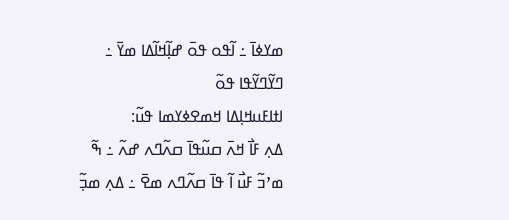ߘߌߦߊ߫ ߸ ߊ߬ߟߋ ߟߋ߫ ߝߊ߲߬ߞߊ߬ߡߊ ߘߌ߫ ߸ ߣߌ߬ߣߌ߬ߟߊ ߟߋ߬
ߊߙߊߓߎߞߊ߲ߡߊ ߞߘߐߦߌߘߊ ߟߎ߬:
ߡߍ߲ ߓߊ߯ ߞߍ߫ ߛߎ߬ߟߊ߫ ߛߍ߬ߣߍ ߝߍ߬ ߸ ߒ߬ ߘߴߏ߬ ߓߎ߯ ߊ߬ ߟߊ߫ ߛߍ߬ߣߍ ߘߐ߫ ߸ ߡߍ߲ ߘߏ߲߬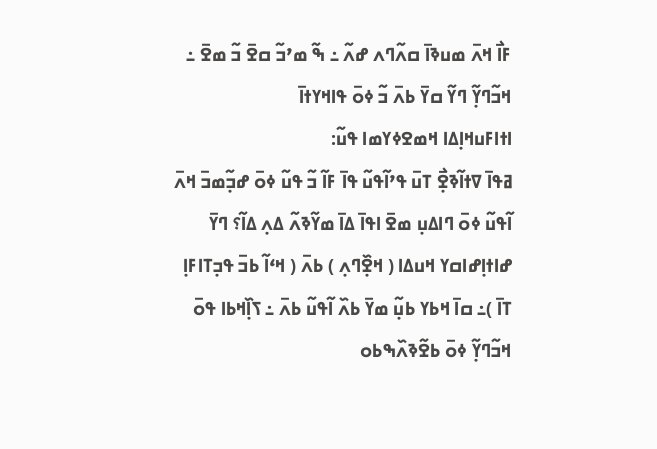ߓߊ߯ ߞߍ߫ ߘߎߢߊ߫ ߛߍ߬ߣߍ ߝߍ߬ ߸ ߒ߬ ߘߴߏ߬ ߛߐ߫ ߏ߬ ߘߐ߫ ߸ ߞߏ߬ߣߌ߲߬ ߣߌ߬ ߛߌ߫ ߕߍ߫ ߏ߬ ߦߋ߫ ߟߊߞߌߙߊ߫
ߊߙߊߓߎߞߊ߲ߡߊ ߞߘߐߦߌߘߊ ߟߎ߬:
ߥߟߊ߫ ߜߙߊ߬ߢߐ߲߯ ߠߎ߫ ߟߴߊ߬ߟߎ߬ ߟߊ߫ ߓߊ߬ ߏ߬ ߟߎ߬ ߦߋ߫ ߝߏ߲߬ߘߏ߫ ߞߍ߫ ߊ߬ߟߎ߬ ߦߋ߫ ߣߊߡߎ߲ ߘߐ߫ ߊߟߊ߫ ߡߊ߫ ߘߌ߬ߢߍ߬ ߡߍ߲ ߡߊ߬؟ ߣߌ߫ ߝߊߙߊ߲ߝߊߛߌ ߞߎߡߊ ( ߞߐ߲߰ߣߍ߲ ) ߕߍ߫ ( ߞߵߊ߬ ߕߏ߫ ߟߏ߲ߠߊߓߊ߲ ߠߊ߫ )߸ ߛߊ߫ ߞߕߌ ߕߎ߲߬ ߘߌ߫ ߕߍ߰ ߊ߬ߟߎ߬ ߕߍ߫ ߸ ߖߊ߲߰ߞߕߊ ߟߋ߫ ߞߏ߬ߣߌ߲߬ ߦߋ߫ ߕߐ߬ߢߍ߰ߒߕߋ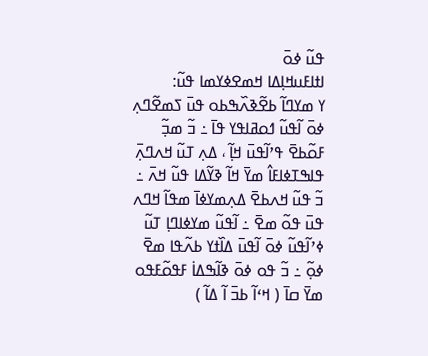ߟߎ߬ ߦߋ߫
ߊߙߊߓߎߞߊ߲ߡߊ ߞߘߐߦߌߘߊ ߟߎ߬:
ߌ ߘߌߣߊ߬ ߕߐ߬ߢߍ߰ߒߕߋ ߟߎ߫ ߖߘߐ߬ߣߍ߲ ߦߋ߫ ߊ߬ߟߎ߬ ߗߋߥߊߟߌ ߟߊ߫ ߸ ߏ߬ ߘߏ߲߬ ߓߋ߬ߕߐ߫ ߟߴߊ߬ߟߎ߫ ߞߊ߲߬ ، ߡߍ߲ ߠߎ߬ ߞߍߣߍ߲߫ ߟߊߒߠߦߊߓߊ߮ ߘߌ߫ ߞߊ߬ ߢߌ߬ߡߊ ߟߎ߬ ߞߍ߫ ߸ ߏ߬ ߟߎ߬ ߞߍߕߐ߫ ߡߍ߲ߘߌߦߊ߫ ߘߟߊ߬ ߞߣߍ ߟߎ߫ ߟߋ߬ ߘߐ߫ ߸ ߊ߬ߟߎ߬ ߘߌߦߊߣߊ߲ ߠߎ߬ ߦߴߊ߬ߟߎ߬ ߦߋ߫ ߊ߬ߟߎ߫ ߡߊ߰ߙߌ ߕߍ߬ߟߊ ߘߐ߫ ߦߋ߲߬ ߸ ߏ߬ ߟߋ ߦߋ߫ ߢߊ߬ߒߡߊ߭ ߓߟߋ߬ߓߟߋ ߘߌ߫ ߛߊ߫ ( ߞߵߊ߬ ߕߏ߫ ߊ߬ ߡߊ߬ )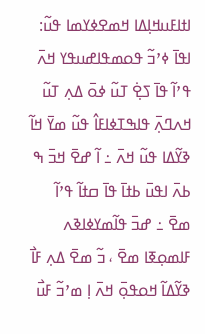ߊߙߊߓߎߞߊ߲ߡߊ ߞߘߐߦߌߘߊ ߟߎ߬:
ߊߟߊ߫ ߦߴߏ߬ ߟߋߘߟߊߝߎߟߌ ߞߍ߫ ߟߴߊ߬ ߟߊ߫ ߖߐ߲߭ ߠߎ߬ ߦߋ߫ ߡߍ߲ ߠߎ߬ ߞߍߣߍ߲߫ ߟߊߒߠߦߊߓߊ߮ ߟߎ߬ ߘߌ߫ ߞߊ߬ ߢߌ߬ߡߊ ߟߎ߬ ߞߍ߫ ߸ ߊ߬ ߝߐ߫ ߞߏ߫ ߒ ߕߍ߫ ߊߟߎ߫ ߕߙߊ߫ ߟߊ߫ ߛߙߊ߬ ߟߴߊ߬ ߘߐ߫ ߸ ߝߏ߫ ߟߊ߬ߘߌߦߊߢߍ ߓߊߘߋ߲ߧߊ ߘߐ߫ ، ߏ߬ ߘߐ߫ ߡߍ߲ ߓߊ߯ ߢߌ߬ߡߊ߬ ߞߋߟߋ߲߫ ߞߍ߫ ߊ߲ ߘߴߏ߬ ߓߎ߯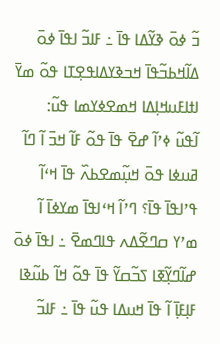ߏ߬ ߦߋ߫ ߢߌ߬ߡߊ ߟߊ߫ ߸ ߓߊߏ߬ ߊߟߊ߫ ߦߋ߫ ߡߊ߬ߞߕߏ߬ߟߊ߫ ߞߏߢߌߡߊߟߐ߲ߠߊ ߟߋ߬ ߘߌ߫
ߊߙߊߓߎߞߊ߲ߡߊ ߞߘߐߦߌߘߊ ߟߎ߬:
ߊ߬ߟߎ߬ ߦߴߊ߬ ߝߐ߫ ߟߊ߫ ߟߋ߬ ߓߊ߬ ߞߏ߫ ߊ߬ ߣߊ߬ ߥߎߦߊ ߟߋ߫ ߞߎ߲߬ߘߐߕߍ߰ ߟߊ߫ ߞߵߊ߬ ߟߴߊߟߊ߫ ߟߊ߫؟ ߣߴߊ߬ ߞߵߊߟߊ߫ ߘߌߦߊ߫ ߊ߬ ߘߴߌ ߛߣߐ߬ߡߍ ߟߊߣߘߐ߫ ߸ ߊߟߊ߫ ߦߋ߫ ߝߊ߬ߣߌ߲߬ߧߊ ߖߏ߬ߛߌ߬ ߟߊ߫ ߟߋ߬ ߞߊ߬ ߕߎ߬ߢߊ ߓߊ߲ߓߊ߲߫ ߊ߬ ߟߊ߫ ߞߎߡߊ ߟߎ߬ ߟߊ߫ ߸ ߓߊߏ߬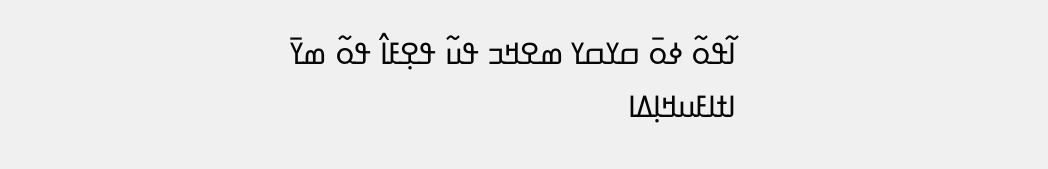ߊ߬ߟߋ߬ ߦߋ߫ ߛߌߛߌ ߘߐߞߏ ߟߎ߬ ߟߐ߲ߓߊ߮ ߟߋ߬ ߘߌ߫
ߊߙߊߓߎߞߊ߲ߡߊ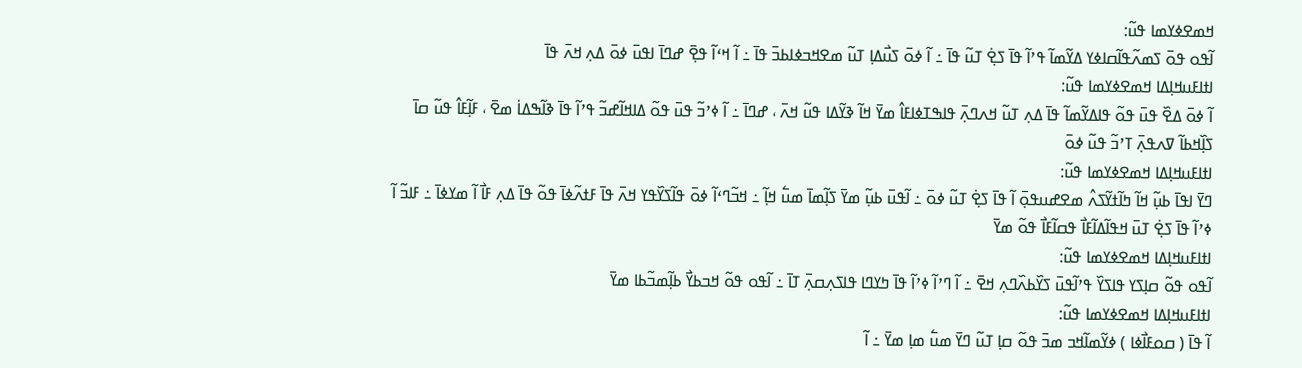ߞߘߐߦߌߘߊ ߟߎ߬:
ߊ߬ߟߋ ߟߋ߫ ߖߘߍ߬ߟߊ߬ߛߊߦߌ ߡߌ߬ߘߊ߬ ߟߴߊ߬ ߟߊ߫ ߖߐ߲߭ ߠߎ߬ ߟߊ߫ ߸ ߊ߬ ߦߋ߫ ߖߎ߯ߡߊ߲ ߠߎ߬ ߘߐߞߏߦߊߕߏ߫ ߟߊ߫ ߸ ߊ߬ ߞߵߊ߬ ߟߐ߲߫ ߝߣߊ߫ ߊߟߎ߫ ߦߋ߫ ߡߍ߲ ߞߍ߫ ߟߊ߫
ߊߙߊߓߎߞߊ߲ߡߊ ߞߘߐߦߌߘߊ ߟߎ߬:
ߊ߬ ߦߋ߫ ߡߐ߰ ߟߎ߫ ߟߋ߬ ߟߊߡߌ߬ߘߊ߬ ߟߊ߫ ߡߍ߲ ߠߎ߬ ߞߍߣߍ߲߫ ߟߊߒߠߦߊߓߊ߮ ߘߌ߫ ߞߊ߬ ߢߌ߬ߡߊ ߟߎ߬ ߞߍ߫ ، ߝߣߊ߫ ߸ ߊ߬ ߦߴߏ߬ ߟߎ߫ ߟߋ߬ ߡߊߞߊ߬ߝߏ߬ ߟߴߊ߬ ߟߊ߫ ߢߊ߬ߒߡߊ߭ ߘߐ߫ ، ߓߊ߲߬ߓߊ߮ ߟߎ߬ ߛߊ߫ ߖߊ߲߰ߞߕߊ߬ ߜߍߟߍ߲߫ ߠߴߏ߬ ߟߎ߬ ߦߋ߫
ߊߙߊߓߎߞߊ߲ߡߊ ߞߘߐߦߌߘߊ ߟߎ߬:
ߣߌ߫ ߊߟߊ߫ ߕߎ߲߬ ߞߊ߬ ߤߊ߬ߙߌ߬ߖߍ߮ ߘߐߝߎߟߋ߲߫ ߊ߬ ߟߊ߫ ߖߐ߲߭ ߠߎ߬ ߦߋ߫ ߸ ߊ߬ߟߎ߫ ߕߎ߲߬ ߘߌ߫ ߖߊ߲߬ߘߊ߫ ߘߎ߱ ߞߊ߲߬ ߸ ߞߏ߬ߣߵߊ߬ ߦߋ߫ ߟߊ߬ߖߌ߰ߟߌ ߞߍ߫ ߟߊ߫ ߓߙߍ߬ߦߊ߫ ߟߋ߬ ߟߊ߫ ߡߍ߲ ߓߊ߯ ߊ߬ ߘߌߦߊ߫ ߸ ߓߊߏ߬ ߊ߬ ߦߴߊ߬ ߟߊ߫ ߖߐ߲߭ ߠߎ߫ ߞߟߊ߬ߡߊ߬ߓߊ߯ ߟߛߊ߬ߓߊ߯ ߟߋ߬ ߘߌ߫
ߊߙߊߓߎߞߊ߲ߡߊ ߞߘߐߦߌߘߊ ߟߎ߬:
ߊ߬ߟߋ ߟߋ߬ ߛߊ߲ߖߌ ߟߊߖߌ߰ ߟߴߊ߬ߟߎ߫ ߖߌ߰ߕߍ߰ߣߍ߲ ߞߐ߫ ߸ ߊ߬ ߣߴߊ߬ ߦߴߊ߬ ߟߊ߫ ߤߌߣߊ ߟߊߖߍ߲ߛߍ߲߫ ߠߊ߫ ߸ ߊ߬ߟߋ ߟߋ߬ ߞߏߕߌ߯ ߕߊ߲߬ߘߏ߬ߕߊ ߘߌ߫
ߊߙߊߓߎߞߊ߲ߡߊ ߞߘߐߦߌߘߊ ߟߎ߬:
ߊ߬ ߟߊ߫ ( ߛߋߓߊ߯ߦߊ ) ߦߌ߬ߘߊ߬ߞߏ ߘߏ߫ ߟߋ߬ ߛߊ߲ ߠߎ߬ ߣߌ߫ ߘߎ߱ ߘߊ߲ ߘߌ߫ ߸ ߊ߬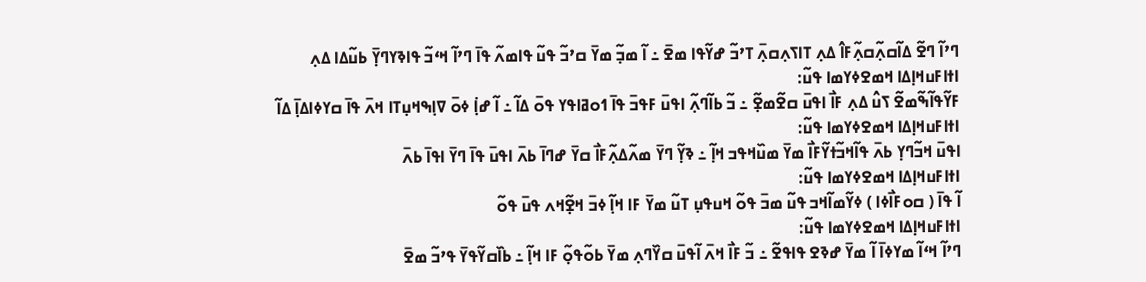ߣߴߊ߬ ߣߐ߬ ߡߊ߬ߛߍ߲߬ߛߍ߲߬ߓߊ߮ ߡߍ߲ ߠߊߖߍ߲ߛߍ߲߫ ߠߴߏ߬ ߝߌ߬ߟߊ ߘߐ߫ ߸ ߊ߬ ߘߏ߲߬ ߘߌ߫ ߛߴߏ߬ ߟߎ߬ ߟߊߘߍ߬ ߟߊ߫ ߣߴߊ߬ ߞߵߏ߬ ߟߊߢߌߣߌ߲߫ ߕߎ߬ߡߊ ߡߍ߲
ߊߙߊߓߎߞߊ߲ߡߊ ߞߘߐߦߌߘߊ ߟߎ߬:
ߓߌ߬ߟߊ߬ߒ߬ߘߐ߬ ߖߎ߮ ߡߍ߲ ߓߊ߯ ߊߟߎ߫ ߛߐ߬ߘߐ߲߬ ߸ ߏ߬ ߕߊ߬ߣߍ߲߬ ߊߟߎ߫ ߓߟߏ߫ ߟߊ߫ ߗߋߥߊߟߌ ߟߋ߫ ߡߊ߬ ߸ ߊ߬ ߝߊ߲߭ ߦߋ߫ ߜߊ߲ߒߞߎ߲ߠߊ ߞߍ߫ ߟߊ߫ ߛߌߦߊߡߊ߲߫ ߡߊ߬
ߊߙߊߓߎߞߊ߲ߡߊ ߞߘߐߦߌߘߊ ߟߎ߬:
ߊߟߎ߫ ߞߏ߬ߣߌ߲ ߕߍ߫ ߟߊ߬ߞߏ߬ߙߌ߬ߓߊ߯ ߘߌ߫ ߘߎ߰ߞߟߏ ߞߊ߲߬ ߸ ߢߌ߲߬ ߣߌ߫ ߘߍ߬ߡߍ߲߬ߓߊ߯ ߛߌ߫ ߝߣߊ߫ ߕߍ߫ ߊߟߎ߫ ߟߊ߫ ߣߌ߫ ߊߟߊ߫ ߕߍ߫
ߊߙߊߓߎߞߊ߲ߡߊ ߞߘߐߦߌߘߊ ߟߎ߬:
ߊ߬ ߟߊ߫ ( ߛߋߓߊ߯ߦߊ ) ߦߌ߬ߘߊ߬ߞߏ ߟߎ߬ ߘߏ߫ ߟߋ߬ ߞߎߟߎ߲ ߠߎ߬ ߘߌ߫ ߓߊ ߞߊ߲߬ ߦߏ߫ ߞߐ߲߬ߞߍ ߟߎ߫ ߟߋ߬
ߊߙߊߓߎߞߊ߲ߡߊ ߞߘߐߦߌߘߊ ߟߎ߬:
ߣߴߊ߬ ߞߵߊ߬ ߘߌߦߊ߫ ߊ߬ ߘߌ߫ ߝߢߐ ߟߊߟߐ߬ ߸ ߏ߬ ߓߊ߯ ߞߍ߫ ߊ߬ߟߎ߫ ߛߌ߰ߣߍ߲ ߘߌ߫ ߕߋ߬ߟߋ߲߬ ߓߊ ߞߊ߲߬ ߸ ߕߊ߰ߛߌ߬ߟߌ߫ ߟߴߏ߬ ߘߐ߫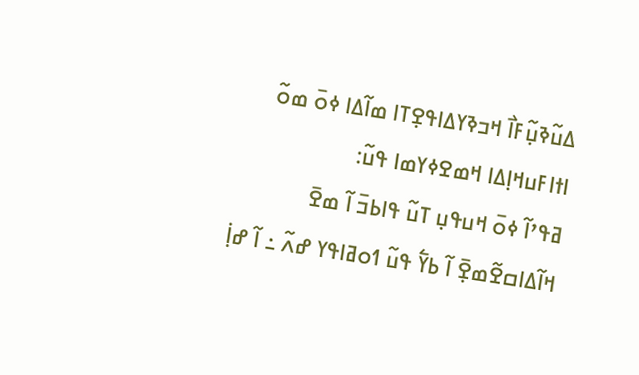ߡߎ߬ߢߎ߲߬ߓߊ߯ ߞߏߢߌߡߊߟߐ߲ߠߊ ߘߊ߬ߡߊ ߦߋ߫ ߘߋ߬
ߊߙߊߓߎߞߊ߲ߡߊ ߞߘߐߦߌߘߊ ߟߎ߬:
ߥߟߴߊ߬ ߦߋ߫ ߞߎߟߎ߲ ߠߎ߬ ߟߊߕߏ߫ ߊ߬ ߘߐ߫ ߞߊ߬ߡߊߛߐ߬ߘߐ߲߫ ߊ߬ ߕߌ߱ ߟߎ߬ ߗߋߥߊߟߌ ߝߍ߬ ߸ ߊ߬ ߝߊ߲߭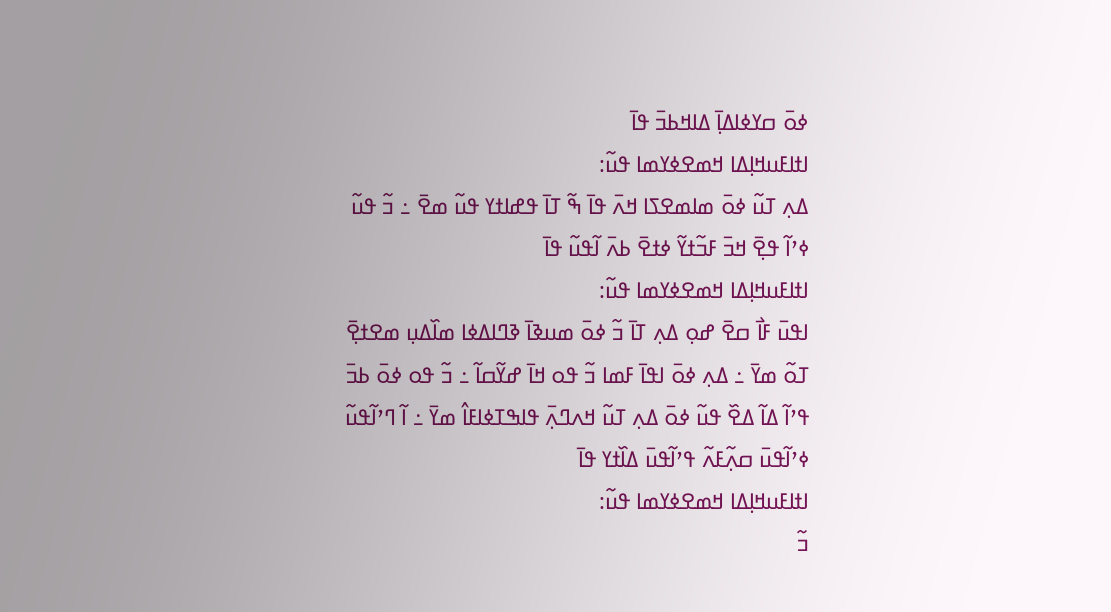ߦߋ߫ ߛߌߦߊߡߊ߲߫ ߡߊߞߕߏ߫ ߟߊ߫
ߊߙߊߓߎߞߊ߲ߡߊ ߞߘߐߦߌߘߊ ߟߎ߬:
ߡߍ߲ ߠߎ߬ ߦߋ߫ ߘߊߘߐߖߊ ߞߍ߫ ߟߊ߫ ߒ߬ ߠߊ߫ ߟߝߊߙߌ ߟߎ߬ ߘߐ߫ ߸ ߏ߬ ߟߎ߬ ߦߴߊ߬ ߟߐ߲߫ ߞߏ߫ ߓߏ߬ߙߌ߬ ߦߙߐ߫ ߕߍ߫ ߊ߬ߟߎ߬ ߟߊ߫
ߊߙߊߓߎߞߊ߲ߡߊ ߞߘߐߦߌߘߊ ߟߎ߬:
ߊߟߎ߫ ߓߊ߯ ߛߐ߫ ߝߋ߲ ߡߍ߲ ߠߊ߫ ߏ߬ ߦߋ߫ ߘߎߢߊ߫ ߢߣߊߡߦߊ ߘߊ߰ߡߎ߲ ߘߐߙߐ߲߫ ߠߋ߬ ߘߌ߫ ߸ ߡߍ߲ ߦߋ߫ ߊߟߊ߫ ߓߘߊ ߏ߬ ߟߋ ߞߊ߫ ߝߌ߬ߛߊ߬ ߸ ߏ߬ ߟߋ ߦߋ߫ ߕߏ߫ ߟߴߊ߬ ߡߊ߬ ߡߐ߰ ߟߎ߬ ߦߋ߫ ߡߍ߲ ߠߎ߬ ߞߍߣߍ߲߫ ߟߊߒߠߦߊߓߊ߮ ߘߌ߫ ߸ ߊ߬ ߣߴߊ߬ߟߎ߬ ߦߴߊ߬ߟߎ߫ ߛߍ߲߬ߓߍ߬ ߟߴߊ߬ߟߎ߫ ߡߊ߰ߙߌ ߟߊ߫
ߊߙߊߓߎߞߊ߲ߡߊ ߞߘߐߦߌߘߊ ߟߎ߬:
ߏ߬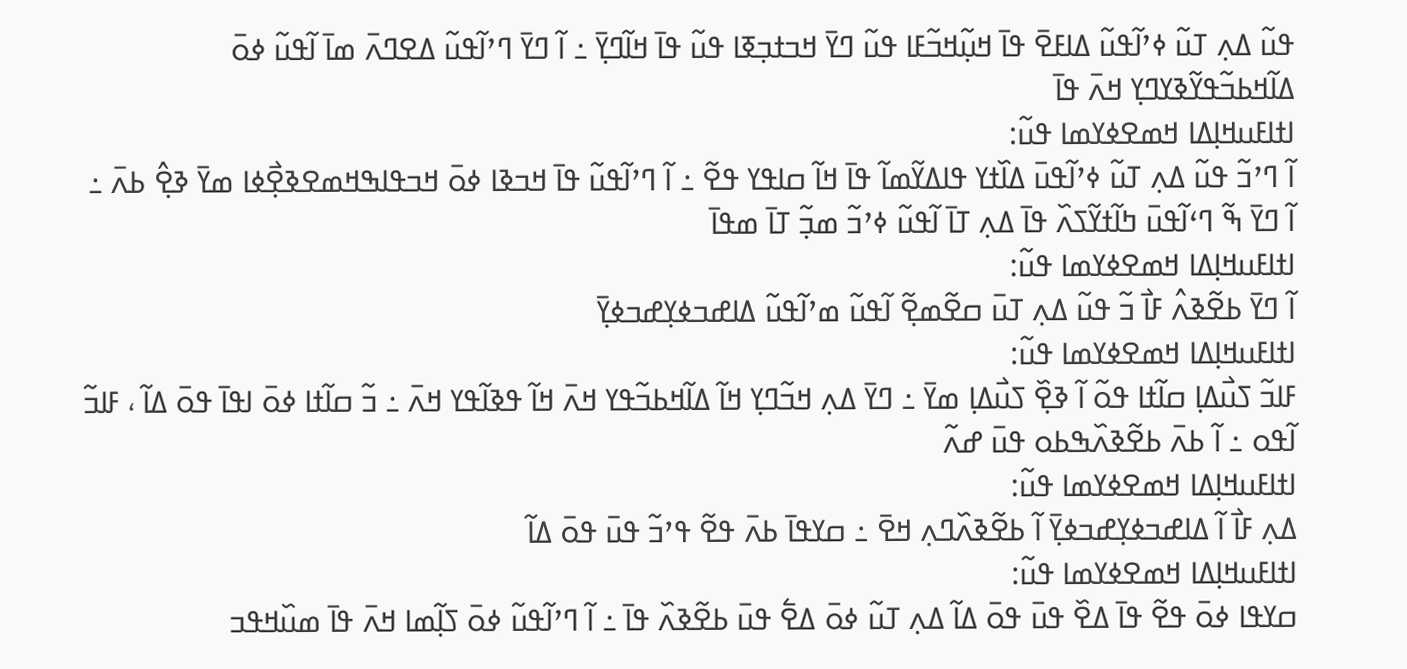ߟߎ߬ ߡߍ߲ ߠߎ߬ ߦߴߊ߬ߟߎ߬ ߡߊߓߐ߫ ߟߊ߫ ߞߎ߲߬ߞߏ߬ߓߊ ߟߎ߬ ߣߌ߫ ߞߏߙߏ߲ߧߊ ߟߎ߬ ߟߊ߫ ߞߊ߬ߣߌ߲߫ ߸ ߊ߬ ߣߌ߫ ߣߴߊ߬ߟߎ߬ ߡߐߣߍ߫ ߘߊ߫ ߊ߬ߟߎ߬ ߦߋ߫ ߡߊ߬ߞߕߏ߬ߟߌ߬ߢߌߣߌ߲ ߞߍ߫ ߟߊ߫
ߊߙߊߓߎߞߊ߲ߡߊ ߞߘߐߦߌߘߊ ߟߎ߬:
ߊ߬ ߣߴߏ߬ ߟߎ߬ ߡߍ߲ ߠߎ߬ ߦߴߊ߬ߟߎ߫ ߡߊ߰ߙߌ ߟߊߡߌ߬ߘߊ߬ ߟߊ߫ ߞߊ߬ ߛߊߟߌ ߟߐ߬ ߸ ߊ߬ ߣߴߊ߬ߟߎ߬ ߟߊ߫ ߞߏߢߊ ߦߋ߫ ߞߏߟߊߒߞߘߐߢߐ߲߯ߦߊ ߘߌ߫ ߢߐ߲߮ ߕߍ߫ ߸ ߊ߬ ߣߌ߫ ߒ߬ ߣߵߊ߬ߟߎ߫ ߤߊ߬ߙߌ߬ߖߍ߰ ߟߊ߫ ߡߍ߲ ߠߊ߫ ߊ߬ߟߎ߬ ߦߴߏ߬ ߘߏ߲߬ ߠߊ߫ ߘߟߊ߫
ߊߙߊߓߎߞߊ߲ߡߊ ߞߘߐߦߌߘߊ ߟߎ߬:
ߊ߬ ߣߌ߫ ߕߐ߬ߢߍ߮ ߓߊ߯ ߏ߬ ߟߎ߬ ߡߍ߲ ߠߎ߫ ߛߐ߬ߘߐ߲߬ ߊ߬ߟߎ߬ ߘߴߊ߬ߟߎ߬ ߡߊߝߏߦߌ߲ߝߏߦߌ߲߫
ߊߙߊߓߎߞߊ߲ߡߊ ߞߘߐߦߌߘߊ ߟߎ߬:
ߓߊߏ߬ ߖߎ߯ߡߊ߲ ߛߊ߬ߙߊ ߟߋ߬ ߊ߬ ߢߐ߲߰ ߖߎ߯ߡߊ߲ ߘߌ߫ ߸ ߣߌ߫ ߡߍ߲ ߞߏ߬ߣߌ߲ ߞߊ߬ ߡߊ߬ߞߕߏ߬ߟߌ ߞߍ߫ ߞߊ߬ ߟߢߊ߬ߟߌ ߞߍ߫ ߸ ߏ߬ ߛߊ߬ߙߊ ߦߋ߫ ߊߟߊ߫ ߟߋ߫ ߡߊ߬ ، ߓߊߏ߬ ߊ߬ߟߋ ߸ ߊ߬ ߕߍ߫ ߕߐ߬ߢߍ߰ߒߕߋ ߟߎ߫ ߝߍ߬
ߊߙߊߓߎߞߊ߲ߡߊ ߞߘߐߦߌߘߊ ߟߎ߬:
ߡߍ߲ ߓߊ߯ ߊ߬ ߡߊߝߏߦߌ߲ߝߏߦߌ߲߫ ߊ߬ ߕߐ߬ߢߍ߰ߣߍ߲ ߞߐ߫ ߸ ߛߌߟߊ߫ ߕߍ߫ ߟߐ߬ ߟߴߏ߬ ߟߎ߫ ߟߋ߫ ߡߊ߬
ߊߙߊߓߎߞߊ߲ߡߊ ߞߘߐߦߌߘߊ ߟߎ߬:
ߛߌߟߊ ߦߋ߫ ߟߐ߬ ߟߊ߫ ߡߐ߰ ߟߎ߫ ߟߋ߫ ߡߊ߬ ߡߍ߲ ߠߎ߬ ߦߋ߫ ߡߐ߱ ߟߎ߫ ߕߐ߬ߢߍ߰ ߟߊ߫ ߸ ߊ߬ ߣߴߊ߬ߟߎ߬ ߦߋ߫ ߖߊ߲߬ߘߊ ߞߍ߫ ߟߊ߫ ߘߎ߰ߞߟߏ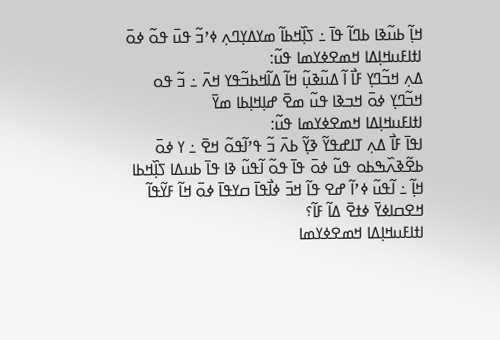ߞߊ߲߬ ߕߎ߬ߢߊ ߕߣߊ߬ ߟߊ߫ ߸ ߖߊ߲߰ߞߕߊ߬ ߘߌߡߌ߲ߣߍ߲ ߦߴߏ߬ ߟߎ߫ ߟߋ߬ ߦߋ߫
ߊߙߊߓߎߞߊ߲ߡߊ ߞߘߐߦߌߘߊ ߟߎ߬:
ߡߍ߲ ߞߏ߬ߣߌ߲ ߓߊ߯ ߊ߬ ߡߎ߬ߢߎ߲߬ ߞߊ߬ ߡߊ߬ߞߕߏ߬ߟߌ ߞߍ߫ ߸ ߏ߬ ߟߋ ߞߏ߬ߣߌ߲ ߦߋ߫ ߞߏߢߊ ߟߎ߬ ߘߐ߫ ߝߊ߲ߞߊ߲ߕߊ ߘߌ߫
ߊߙߊߓߎߞߊ߲ߡߊ ߞߘߐߦߌߘߊ ߟߎ߬:
ߊߟߊ߫ ߓߊ߯ ߡߍ߲ ߠߊߝߟߌ߬ ߢߌ߲߬ ߕߍ߫ ߏ߬ ߟߴߊ߬ߟߋ߬ ߞߐ߫ ߸ ߌ ߦߋ߫ ߕߐ߬ߢߍ߰ߒߕߋ ߟߎ߬ ߦߋ߫ ߟߊ߫ ߟߋ߬ ߊ߬ߟߎ߬ ߢߊ ߟߊ߫ ߕߎߡߊ ߖߊ߲߰ߞߕߊ ߞߊ߲߬ ߸ ߊ߬ߟߎ߬ ߦߴߊ߬ ߝߐ ߟߊ߬ ߞߏ߫ ߦߊ߯ߟߊ߫ ߛߌߟߊ߫ ߦߋ߫ ߞߊ߬ ߓߌ߬ߟߊ߬ ߞߐߛߊߦߌ߫ ߦߙߐ߫ ߡߊ߬ ߓߊ߬؟
ߊߙߊߓߎߞߊ߲ߡߊ ߞߘߐߦߌߘߊ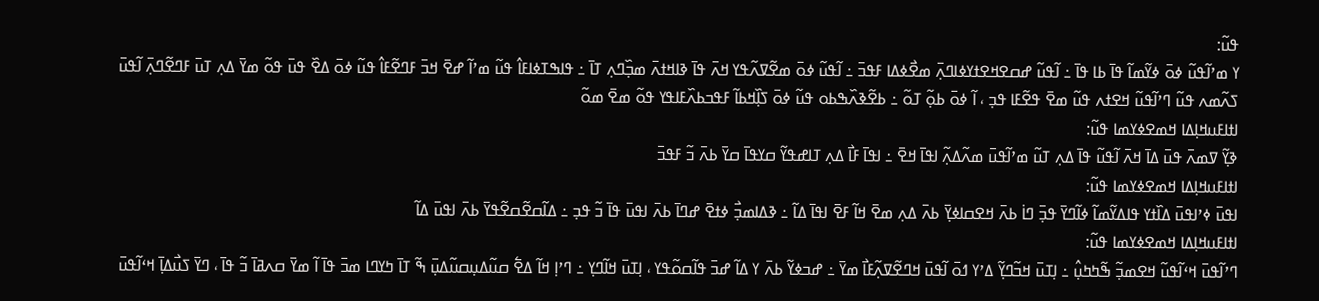ߟߎ߬:
ߌ ߘߴߊ߬ߟߎ߬ ߦߋ߫ ߦߌ߬ߘߊ߬ ߟߊ߫ ߕߊ ߟߊ߫ ߸ ߊ߬ߟߎ߬ ߝߛߐߞߐߙߌߦߊߣߍ߲߫ ߘߐ߯ߦߡߊ ߓߟߏ߫ ߸ ߊ߬ߟߎ߬ ߦߋ߫ ߘߐ߬ߜߍ߬ߟߌ ߞߍ߫ ߟߊ߫ ߢߊߞߙߍ߫ ߘߏ߲߰ߣߍ߲ ߠߊ߫ ߸ ߟߊߒߠߦߊߓߊ߮ ߟߎ߬ ߘߴߊ߬ ߝߐ߫ ߞߏ߫ ߓߣߐ߬ߓߊ߮ ߟߎ߬ ߦߋ߫ ߡߐ߰ ߟߎ߫ ߟߋ߬ ߘߌ߫ ߡߍ߲ ߠߎ߫ ߓߣߐ߬ߣߍ߲߫ ߊ߬ߟߎ߫ ߖߍ߬ߘߍ ߟߎ߬ ߣߴߊ߬ߟߎ߬ ߞߐߙߍ ߟߎ߬ ߘߐ߫ ߟߐ߬ߓߊ ߟߏ߲ ، ߊ߬ ߦߋ߫ ߕߋ߲߬ ߠߋ߬ ߸ ߕߐ߬ߢߍ߰ߒߕߋ ߟߎ߬ ߦߋ߫ ߖߊ߲߰ߞߕߊ߬ ߓߟߏߕߍ߰ߓߊߟߌ ߟߋ߬ ߘߐ߫ ߘߋ߬
ߊߙߊߓߎߞߊ߲ߡߊ ߞߘߐߦߌߘߊ ߟߎ߬:
ߢߌ߲߬ ߜߘߍ߫ ߟߎ߫ ߡߊ߫ ߞߍ߫ ߊ߬ߟߎ߬ ߟߊ߫ ߡߍ߲ ߠߎ߬ ߘߴߊ߬ߟߎ߫ ߘߍ߬ߡߍ߲߬ ߊߟߊ߫ ߞߐ߫ ߸ ߊߟߊ߫ ߓߊ߯ ߡߍ߲ ߠߊߝߟߌ߬ ߛߌߟߊ߫ ߛߌ߫ ߕߍ߫ ߏ߬ ߓߟߏ߫
ߊߙߊߓߎߞߊ߲ߡߊ ߞߘߐߦߌߘߊ ߟߎ߬:
ߊߟߎ߫ ߦߴߊߟߎ߫ ߡߊ߰ߙߌ ߟߊߡߌ߬ߘߊ߬ ߦߊ߬ߣߌ߫ ߟߏ߲߫ ߣߊ߭ ߕߍ߫ ߞߐߛߊߦߌ߲߫ ߕߍ߫ ߡߍ߲ ߘߐ߫ ߞߊ߬ ߓߐ߫ ߊߟߊ߫ ߡߊ߬ ߸ ߢߡߊߘߏ߲߯ ߦߙߐ߫ ߝߣߊ߫ ߕߍ߫ ߊߟߎ߫ ߟߊ߫ ߏ߬ ߟߏ߲ ߸ ߡߊ߬ߛߐ߬ߛߐ߬ߟߌ߫ ߕߍ߫ ߊߟߎ߫ ߡߊ߬
ߊߙߊߓߎߞߊ߲ߡߊ ߞߘߐߦߌߘߊ ߟߎ߬:
ߣߴߊ߬ߟߎ߫ ߞߵߊ߬ߟߎ߬ ߞߐߘߏ߲߬ ߒ߬ߤߤߎ߲߮ ߸ ߊ߲ߠߎ߫ ߞߏ߬ߣߌ߲߬ ߡߴߌ ߗߋ߫ ߊ߬ߟߎ߫ ߞߣߐ߬ߜߍ߲߬ߓߊ߯ ߘߌ߫ ߸ ߝߏߦߌ߬ ߕߍ߫ ߌ ߡߊ߬ ߝߏ߫ ߟߊ߬ߛߋ߬ߟߌ ، ߊ߲ߠߎ߫ ߞߊ߬ߣߌ߲ ߸ ߣߴߊ߲ ߞߊ߬ ߡߐ߱ ߛߎ߬ߡߎ߲ߛߎ߬ߡߎ߲߫ ߒ߬ ߠߊ߫ ߤߌߣߊ ߘߏ߫ ߟߊ߫ ߊ߬ ߘߌ߫ ߛߍߥߊ߫ ߏ߬ ߟߊ߫ ، ߣߌ߫ ߖߎ߯ߡߊ߲߫ ߞߵߊ߬ߟߎ߫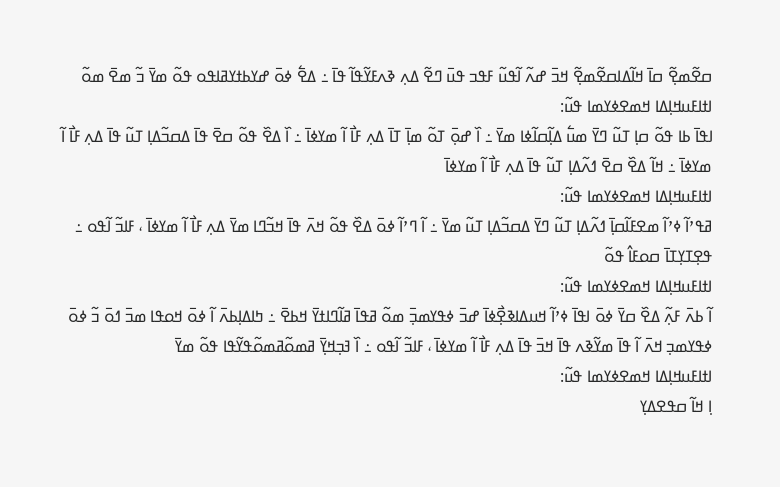ߛߐ߬ߘߐ߲߬ ߛߊ߫ ߞߊ߬ߡߊߛߐ߬ߘߐ߲߬ ߞߏ߫ ߝߍ߬ ߊ߬ߟߎ߬ ߓߟߏ ߟߎ߫ ߣߐ߬ ߡߍ߲ ߢߍߓߌ߬ߟߊ߬ ߟߊ߫ ߸ ߡߐ߱ ߦߋ߫ ߝߌߕߙߌߥߊߟߋ ߟߋ߬ ߘߌ߫ ߏ߬ ߘߐ߫ ߘߋ߬
ߊߙߊߓߎߞߊ߲ߡߊ ߞߘߐߦߌߘߊ ߟߎ߬:
ߊߟߊ߫ ߕߊ ߟߋ߬ ߛߊ߲ ߠߎ߬ ߣߌ߫ ߘߎ߱ ߡߊ߲߬ߛߊ߬ߦߊ ߘߌ߫ ߸ ߊ߰ ߝߋ߲߫ ߠߋ߬ ߘߊ߲߫ ߠߊ߫ ߡߍ߲ ߓߊ߯ ߊ߬ ߘߌߦߊ߫ ߸ ߊ߰ ߡߐ߰ ߟߋ߬ ߛߐ߫ ߟߊ߫ ߡߛߏ߬ߡߊ߲ ߠߎ߬ ߟߊ߫ ߡߍ߲ ߓߊ߯ ߊ߬ ߘߌߦߊ߫ ߸ ߞߊ߬ ߡߐ߰ ߛߐ߫ ߗߍ߬ߡߊ߲ ߠߎ߬ ߟߊ߫ ߡߍ߲ ߓߊ߯ ߊ߬ ߘߌߦߊ߫
ߊߙߊߓߎߞߊ߲ߡߊ ߞߘߐߦߌߘߊ ߟߎ߬:
ߥߟߴߊ߬ ߦߴߊ߬ ߘߐߓߊ߬ߛߊ߲߫ ߗߍ߬ߡߊ߲ ߠߎ߬ ߣߌ߫ ߡߛߏ߬ߡߊ߲ ߠߎ߬ ߘߌ߫ ߸ ߊ߬ ߣߴߊ߬ ߦߋ߫ ߡߐ߰ ߟߋ߬ ߞߍ߫ ߟߊ߫ ߞߏ߬ߣߊ ߘߌ߫ ߡߍ߲ ߓߊ߯ ߊ߬ ߘߌߦߊ߫ ، ߓߊߏ߬ ߊ߬ߟߋ ߸ ߟߐ߲ߠߌ߲ߠߊ߫ ߛߋߓߊ߮ ߟߋ߬
ߊߙߊߓߎߞߊ߲ߡߊ ߞߘߐߦߌߘߊ ߟߎ߬:
ߊ߬ ߕߍ߫ ߓߍ߲߬ ߡߐ߰ ߛߌ߫ ߦߋ߫ ߊߟߊ߫ ߦߴߊ߬ ߞߎߡߊߢߐ߲߯ߦߊ߫ ߝߏ߫ ߦߟߌߘߏ߲߫ ߘߋ߬ ߥߟߊ߫ ߥߊ߬ߣߊߙߌ߫ ߞߕߐ߫ ߸ ߤߊߡߊ߲ߕߍ߫ ߊ߬ ߦߋ߫ ߞߋߟߊ ߘߏ߫ ߗߋ߫ ߏ߬ ߦߋ߫ ߦߟߌߘߏ߲ ߞߍ߫ ߊ߬ ߟߊ߫ ߘߌ߬ߢߍ ߟߊ߫ ߞߏ߫ ߟߊ߫ ߡߍ߲ ߓߊ߯ ߊ߬ ߘߌߦߊ߫ ، ߓߊߏ߬ ߊ߬ߟߋ ߸ ߊ߰ ߔߏ߲ߞߌ߲߫ ߥߘߋ߬ߥߘߋ߬ߟߌ߬ߟߊ ߟߋ߬ ߘߌ߫
ߊߙߊߓߎߞߊ߲ߡߊ ߞߘߐߦߌߘߊ ߟߎ߬:
ߊ߲ ߞߊ߬ ߛߟߐߡߌ߲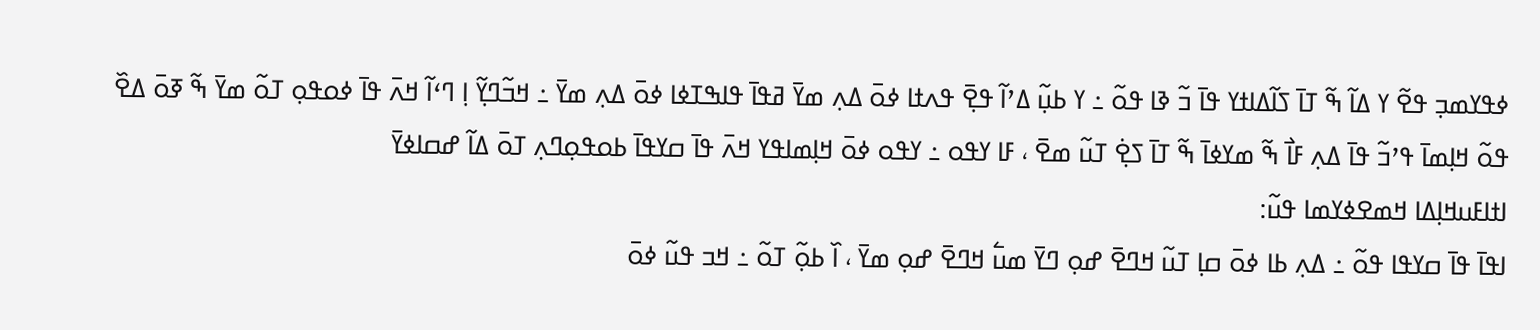ߦߟߌߘߏ߲ ߟߐ߬ ߌ ߡߊ߬ ߒ߬ ߠߊ߫ ߖߊ߬ߡߊߙߌ ߟߊ߫ ߏ߬ ߢߊ ߟߋ߬ ߸ ߌ ߕߎ߲߬ ߡߴߊ߬ ߟߐ߲߫ ߟߍߙߊ ߦߋ߫ ߡߍ߲ ߘߌ߫ ߥߟߊ߫ ߟߊߒߠߦߊ ߦߋ߫ ߡߍ߲ ߘߌ߫ ߸ ߞߏ߬ߣߌ߲߬ ߊ߲ ߣߵߊ߬ ߞߍ߫ ߟߊ߫ ߦߋߟߋ߲ ߠߋ߬ ߘߌ߫ ߒ߬ ߧߋ߫ ߡߐ߰ ߟߋ߬ ߞߊ߲ߘߊ߫ ߟߴߏ߬ ߟߊ߫ ߡߍ߲ ߓߊ߯ ߒ߬ ߘߌߦߊ߫ ߒ߬ ߠߊ߫ ߖߐ߲߭ ߠߎ߬ ߘߐ߫ ، ߓߊ ߌߟߋ ߸ ߌߟߋ ߦߋ߫ ߞߊ߲ߘߊߟߌ ߞߍ߫ ߟߊ߫ ߛߌߟߊ߫ ߕߋߟߋ߲ߣߍ߲ ߠߋ߫ ߡߊ߬ ߝߛߊߦߌ߫
ߊߙߊߓߎߞߊ߲ߡߊ ߞߘߐߦߌߘߊ ߟߎ߬:
ߊߟߊ߫ ߟߊ߫ ߛߌߟߊ ߟߋ߬ ߸ ߡߍ߲ ߕߊ ߦߋ߫ ߛߊ߲ ߠߎ߬ ߞߣߐ߫ ߝߋ߲ ߣߌ߫ ߘߎ߱ ߞߣߐ߫ ߝߋ߲ ߘߌ߫ ، ߊ߰ ߕߋ߲߬ ߠߋ߬ ߸ ߞߏ ߟߎ߬ ߦߋ߫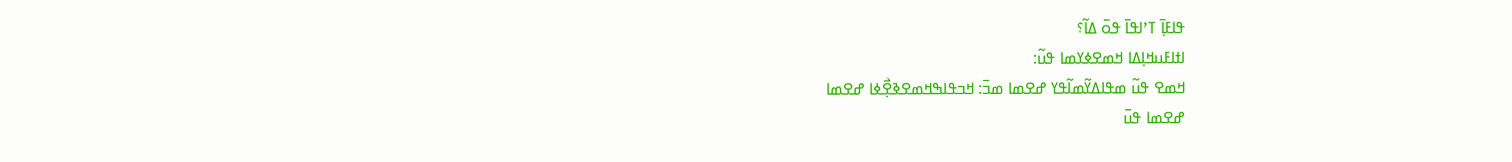ߟߊߓߊ߲߫ ߠߴߊߟߊ߫ ߟߋ߫ ߡߊ߬؟
ߊߙߊߓߎߞߊ߲ߡߊ ߞߘߐߦߌߘߊ ߟߎ߬:
ߞߘߐ ߟߎ߬ ߘߟߊߡߌ߬ߘߊ߬ߟߌ ߝߐߘߊ ߘߏ߫: ߞߏߟߊߒߞߘߐߢߐ߲߯ߦߊ ߝߐߘߊ
ߝߐߘߊ ߟߎ߫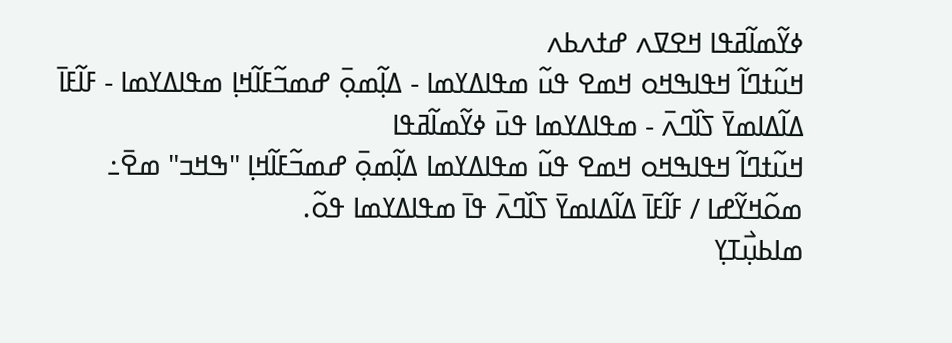ߦߌ߬ߘߊ߬ߥߟߊ ߞߐߜߍ ߝߙߍߕߍ
ߞߎ߬ߙߣߊ߬ ߞߟߊߒߞߋ ߞߘߐ ߟߎ߬ ߘߟߊߡߌߘߊ - ߡߊ߲߬ߘߋ߲߫ ߝߘߏ߬ߓߊ߬ߞߊ߲ ߘߟߊߡߌߘߊ - ߓߊ߬ߓߊ߫ ߡߊ߬ߡߊߘߌ߫ ߖߊ߰ߣߍ߫ - ߘߟߊߡߌߘߊ ߟߎ߫ ߦߌ߬ߘߊ߬ߥߟߊ
ߞߎ߬ߙߣߊ߬ ߞߟߊߒߞߋ ߞߘߐ ߟߎ߬ ߘߟߊߡߌߘߊ ߡߊ߲߬ߘߋ߲߫ ߝߘߏ߬ߓߊ߬ߞߊ߲ "ߒߞߏ" ߘߐ߫߸ ߘߋ߬ߞߌ߬ߝߊ / ߓߊ߬ߓߊ߫ ߡߊ߬ߡߊߘߌ߫ ߖߊ߰ߣߍ߫ ߟߊ߫ ߘߟߊߡߌߘߊ ߟߋ߬.
ߘߊߕߎ߲߯ߠߌ߲